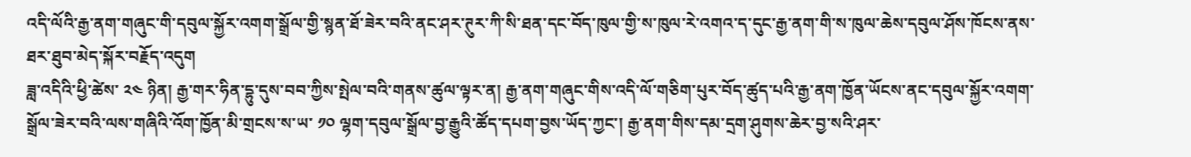འདི་ལོའི་རྒྱ་ནག་གཞུང་གི་དབུལ་སྐྱོར་འགག་སྒྲོལ་གྱི་སྙན་ཐོ་ཟེར་བའི་ནང་ཤར་ཊུར་ཀི་སི་ཐན་དང་བོད་ཁུལ་གྱི་ས་ཁུལ་རེ་འགའ་ད་དུང་རྒྱ་ནག་གི་ས་ཁུལ་ཆེས་དབུལ་ཤོས་ཁོངས་ནས་ཐར་ཐུབ་མེད་སྐོར་བརྗོད་འདུག
ཟླ་འདིའི་ཕྱི་ཚེས་ ༢༤ ཉིན། རྒྱ་གར་ཧིན་དྷུ་དུས་བབ་ཀྱིས་སྤེལ་བའི་གནས་ཚུལ་ལྟར་ན། རྒྱ་ནག་གཞུང་གིས་འདི་ལོ་གཅིག་པུར་བོད་ཚུད་པའི་རྒྱ་ནག་ཁྱོན་ཡོངས་ནང་དབུལ་སྐྱོར་འགག་སྒྲོལ་ཟེར་བའི་ལས་གཞིའི་འོག་ཁྱོན་མི་གྲངས་ས་ཡ་ ༡༠ ལྷག་དབུལ་སྒྲོལ་བྱ་རྒྱུའི་ཚོད་དཔག་བྱས་ཡོད་ཀྱང་། རྒྱ་ནག་གིས་དམ་དྲག་ཤུགས་ཆེར་བྱ་སའི་ཤར་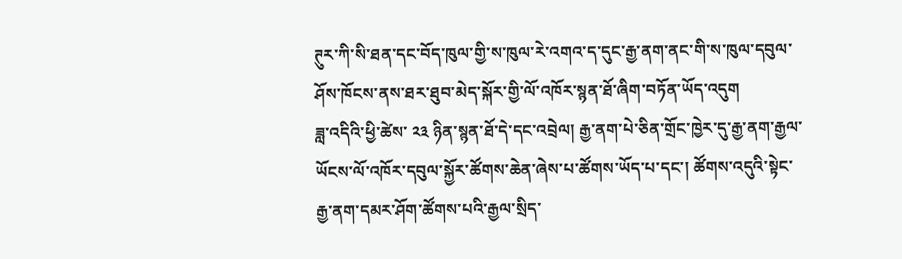ཊུར་ཀི་སི་ཐན་དང་བོད་ཁུལ་གྱི་ས་ཁུལ་རེ་འགའ་ད་དུང་རྒྱ་ནག་ནང་གི་ས་ཁུལ་དབུལ་ཤོས་ཁོངས་ནས་ཐར་ཐུབ་མེད་སྐོར་གྱི་ལོ་འཁོར་སྙན་ཐོ་ཞིག་བཏོན་ཡོད་འདུག
ཟླ་འདིའི་ཕྱི་ཚེས་ ༢༣ ཉིན་སྙན་ཐོ་དེ་དང་འབྲེལ། རྒྱ་ནག་པེ་ཅིན་གྲོང་ཁྱེར་དུ་རྒྱ་ནག་རྒྱལ་ཡོངས་ལོ་འཁོར་དབུལ་སྐྱོར་ཚོགས་ཆེན་ཞེས་པ་ཚོགས་ཡོད་པ་དང་། ཚོགས་འདུའི་སྟེང་རྒྱ་ནག་དམར་ཤོག་ཚོགས་པའི་རྒྱལ་སྲིད་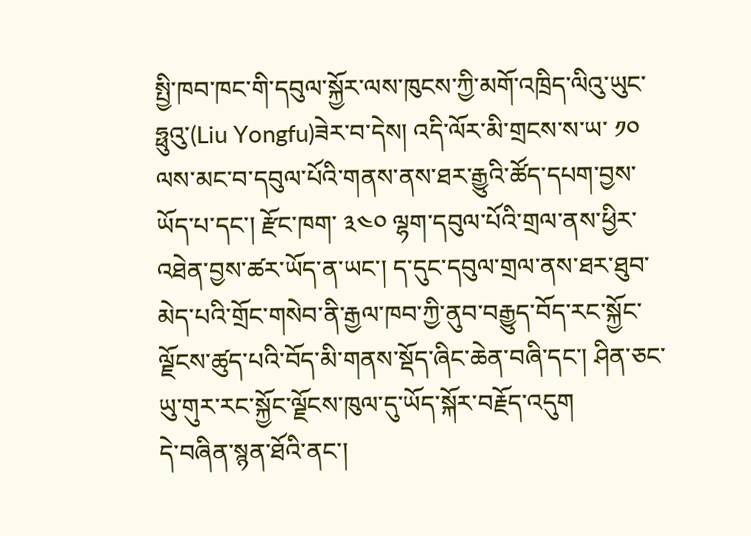སྤྱི་ཁབ་ཁང་གི་དབུལ་སྐྱོར་ལས་ཁུངས་ཀྱི་མགོ་འཁྲིད་ལིའུ་ཡུང་ཧྥུའུ་(Liu Yongfu)ཟེར་བ་དེས། འདི་ལོར་མི་གྲངས་ས་ཡ་ ༡༠ ལས་མང་བ་དབུལ་པོའི་གནས་ནས་ཐར་རྒྱུའི་ཚོད་དཔག་བྱས་ཡོད་པ་དང་། རྫོང་ཁག་ ༣༤༠ ལྷག་དབུལ་པོའི་གྲལ་ནས་ཕྱིར་འཐེན་བྱས་ཚར་ཡོད་ན་ཡང་། ད་དུང་དབུལ་གྲལ་ནས་ཐར་ཐུབ་མེད་པའི་གྲོང་གསེབ་ནི་རྒྱལ་ཁབ་ཀྱི་ནུབ་བརྒྱུད་བོད་རང་སྐྱོང་ལྗོངས་ཚུད་པའི་བོད་མི་གནས་སྡོད་ཞིང་ཆེན་བཞི་དང་། ཤིན་ཅང་ཡུ་གུར་རང་སྐྱོང་ལྗོངས་ཁུལ་དུ་ཡོད་སྐོར་བརྗོད་འདུག
དེ་བཞིན་སྙན་ཐོའི་ནང་།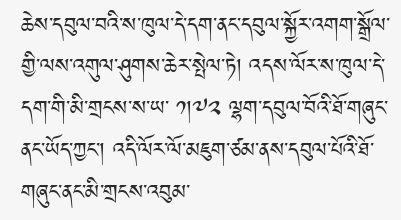ཆེས་དབུལ་བའི་ས་ཁུལ་དེ་དག་ནང་དབུལ་སྐྱོར་འགག་སྒྲོལ་གྱི་ལས་འགུལ་ཤུགས་ཆེར་སྤེལ་ཏེ། འདས་ལོར་ས་ཁུལ་དེ་དག་གི་མི་གྲངས་ས་ཡ་ ༡།༧༢ ལྷག་དབུལ་བོའི་ཐོ་གཞུང་ནང་ཡོད་ཀྱང་། འདི་ལོར་ལོ་མཇུག་ཙམ་ནས་དབུལ་པོའི་ཐོ་གཞུང་ནང་མི་གྲངས་འབུམ་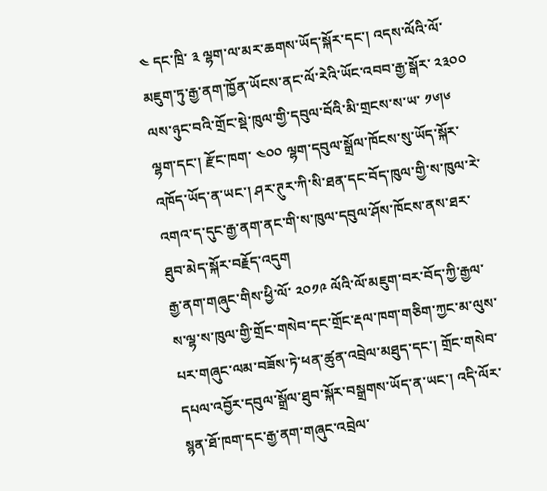༤ དང་ཁྲི་ ༣ ལྷག་ལ་མར་ཆགས་ཡོད་སྐོར་དང་། འདས་ལོའི་ལོ་མཇུག་ཏུ་རྒྱ་ནག་ཁྱོན་ཡོངས་ནང་ལོ་རེའི་ཡོང་འབབ་རྒྱ་སྒོར་ ༢༣༠༠ ལས་ཉུང་བའི་གྲོང་སྡེ་ཁུལ་གྱི་དབུལ་བོའི་མི་གྲངས་ས་ཡ་ ༡༦།༦ ལྷག་དང་། རྫོང་ཁག་ ༤༠༠ ལྷག་དབུལ་སྒྲོལ་ཁོངས་སུ་ཡོད་སྐོར་འཁོད་ཡོད་ན་ཡང་། ཤར་ཊུར་ཀི་སི་ཐན་དང་བོད་ཁུལ་གྱི་ས་ཁུལ་རེ་འགའ་ད་དུང་རྒྱ་ནག་ནང་གི་ས་ཁུལ་དབུལ་ཤོས་ཁོངས་ནས་ཐར་ཐུབ་མེད་སྐོར་བརྗོད་འདུག
རྒྱ་ནག་གཞུང་གིས་ཕྱི་ལོ་ ༢༠༡༩ ལོའི་ལོ་མཇུག་བར་བོད་ཀྱི་རྒྱལ་ས་ལྷ་ས་ཁུལ་གྱི་གྲོང་གསེབ་དང་གྲོང་རྡལ་ཁག་གཅིག་ཀྱང་མ་ལུས་པར་གཞུང་ལམ་བཟོས་ཏེ་ཕན་ཚུན་འབྲེལ་མཐུད་དང་། གྲོང་གསེབ་དཔལ་འབྱོར་དབུལ་སྒྲོལ་ཐུབ་སྐོར་བསྒྲགས་ཡོད་ན་ཡང་། འདི་ལོར་སྙན་ཐོ་ཁག་དང་རྒྱ་ནག་གཞུང་འབྲེལ་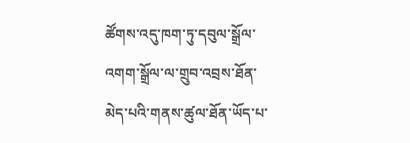ཚོགས་འདུ་ཁག་ཏུ་དབུལ་སྒྲོལ་འགག་སྒྲོལ་ལ་གྲུབ་འབྲས་ཐོན་མེད་པའི་གནས་ཚུལ་ཐོན་ཡོད་པ་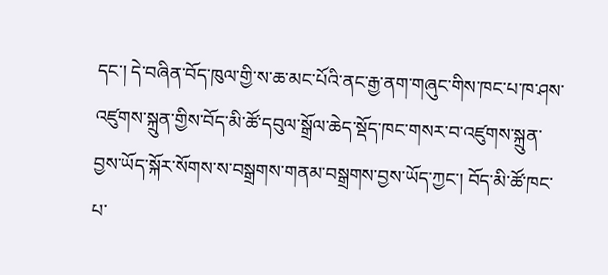དང་། དེ་བཞིན་བོད་ཁུལ་གྱི་ས་ཆ་མང་པོའི་ནང་རྒྱ་ནག་གཞུང་གིས་ཁང་པ་ཁ་ཤས་འཛུགས་སྐྲུན་གྱིས་བོད་མི་ཚོ་དབུལ་སྒྲོལ་ཆེད་སྡོད་ཁང་གསར་བ་འཛུགས་སྐྲུན་བྱས་ཡོད་སྐོར་སོགས་ས་བསྒྲགས་གནམ་བསྒྲགས་བྱས་ཡོད་ཀྱང་། བོད་མི་ཚོ་ཁང་པ་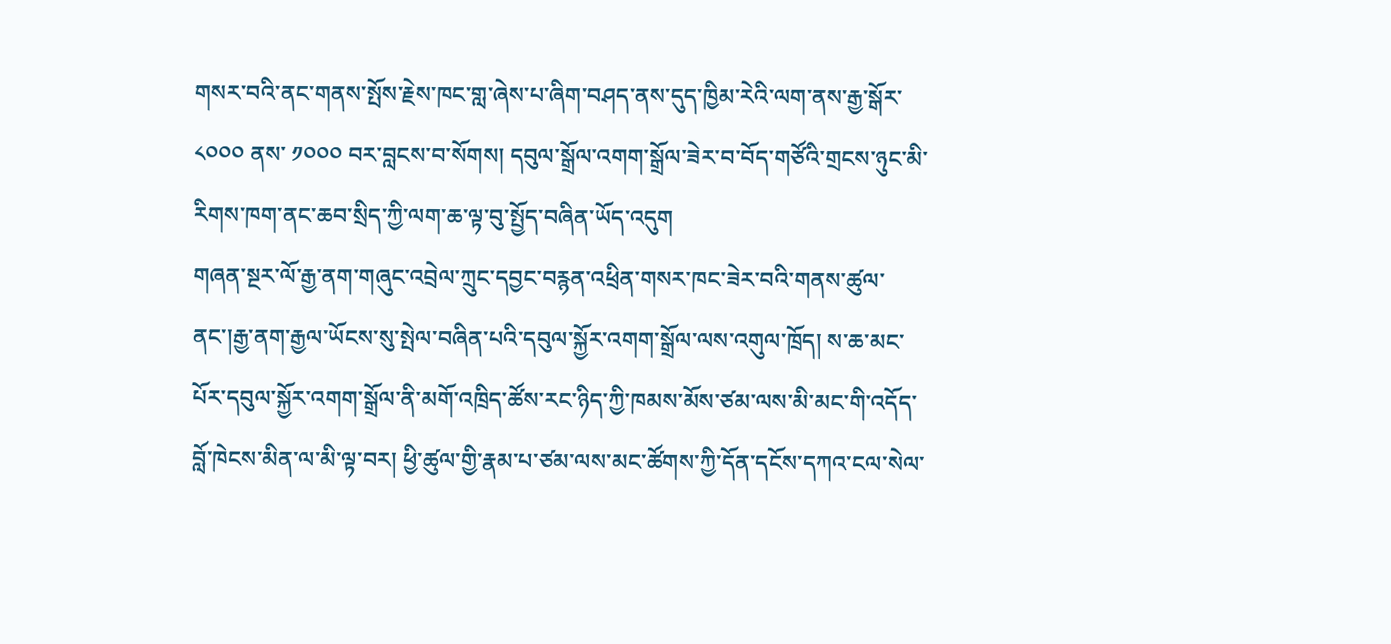གསར་བའི་ནང་གནས་སྤོས་རྗེས་ཁང་གླ་ཞེས་པ་ཞིག་བཤད་ནས་དུད་ཁྱིམ་རེའི་ལག་ནས་རྒྱ་སྒོར་ ༨༠༠༠ ནས་ ༡༠༠༠ བར་བླངས་བ་སོགས། དབུལ་སྒྲོལ་འགག་སྒྲོལ་ཟེར་བ་བོད་གཙོའི་གྲངས་ཉུང་མི་རིགས་ཁག་ནང་ཆབ་སྲིད་ཀྱི་ལག་ཆ་ལྟ་བུ་སྤྱོད་བཞིན་ཡོད་འདུག
གཞན་སྔར་ལོ་རྒྱ་ནག་གཞུང་འབྲེལ་ཀྲུང་དབྱང་བརྙན་འཕྲིན་གསར་ཁང་ཟེར་བའི་གནས་ཚུལ་ནང་།རྒྱ་ནག་རྒྱལ་ཡོངས་སུ་སྤེལ་བཞིན་པའི་དབུལ་སྐྱོར་འགག་སྒྲོལ་ལས་འགུལ་ཁྲོད། ས་ཆ་མང་པོར་དབུལ་སྐྱོར་འགག་སྒྲོལ་ནི་མགོ་འཁྲིད་ཚོས་རང་ཉིད་ཀྱི་ཁམས་མོས་ཙམ་ལས་མི་མང་གི་འདོད་བློ་ཁེངས་མིན་ལ་མི་ལྟ་བར། ཕྱི་ཚུལ་གྱི་རྣམ་པ་ཙམ་ལས་མང་ཚོགས་ཀྱི་དོན་དངོས་དཀའ་ངལ་སེལ་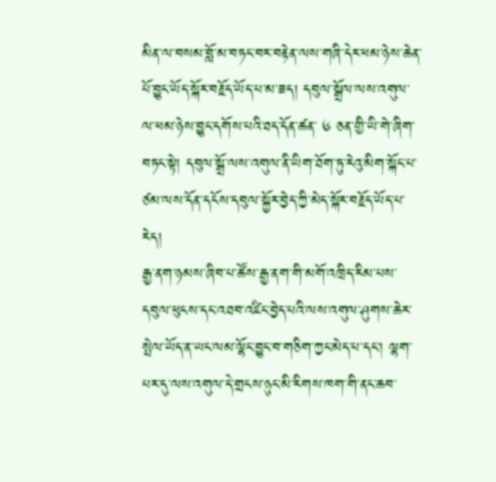མིན་ལ་བསམ་བློ་མ་བཏང་བར་བརྟེན་ལས་གཞི་དེར་ཕམ་ཉེས་ཆེན་པོ་བྱུང་ཡོད་སྐོར་བརྗོད་ཡོད་པ་མ་ཟད། དབུལ་སྒྲོལ་ལས་འགུལ་ལ་ཕམ་ཉེས་བྱུང་དགོས་པའི་ཐད་དོན་ཚན་ ༦ ཅན་གྱི་ཡི་གེ་ཞིག་བཏང་སྟེ། དབུལ་སྒྲོ་ལས་འགུལ་ནི་ཡིག་ཐོག་ཏུ་རེའུ་མིག་སྐོང་པ་ཙམ་ལས་དོན་དངོས་དབུལ་སྐྱོར་བྱེད་ཀྱི་མེད་སྐོར་བརྗོད་ཡོད་པ་རེད།
རྒྱ་ནག་ཉམས་ཞིབ་པ་ཚོས་རྒྱ་ནག་གི་མགོ་འཁྲིད་རིམ་པས་དབུལ་ཕུངས་དང་འཐབ་འཛིང་བྱེད་པའི་ལས་འགུལ་ཤུགས་ཆེར་སྤེལ་ཡོད་ན་ཡང་ལམ་ལྷོང་བྱུང་བ་གཅིག་ཀྱང་མེད་པ་དང་། ལྷག་པར་དུ་ལས་འགུལ་དེ་གྲངས་ཉུང་མི་རིགས་ཁག་གི་ནང་ཆབ་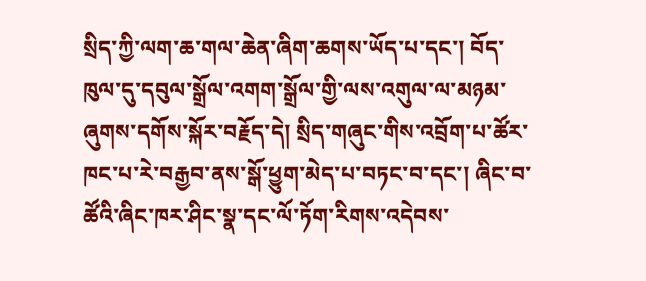སྲིད་ཀྱི་ལག་ཆ་གལ་ཆེན་ཞིག་ཆགས་ཡོད་པ་དང་། བོད་ཁུལ་དུ་དབུལ་སྒྲོལ་འགག་སྒྲོལ་གྱི་ལས་འགུལ་ལ་མཉམ་ཞུགས་དགོས་སྐོར་བརྗོད་དེ། སྲིད་གཞུང་གིས་འབྲོག་པ་ཚོར་ཁང་པ་རེ་བརྒྱབ་ནས་སྒོ་ཕྱུག་མེད་པ་བཏང་བ་དང་། ཞིང་བ་ཚོའི་ཞིང་ཁར་ཤིང་སྣ་དང་ལོ་ཏོག་རིགས་འདེབས་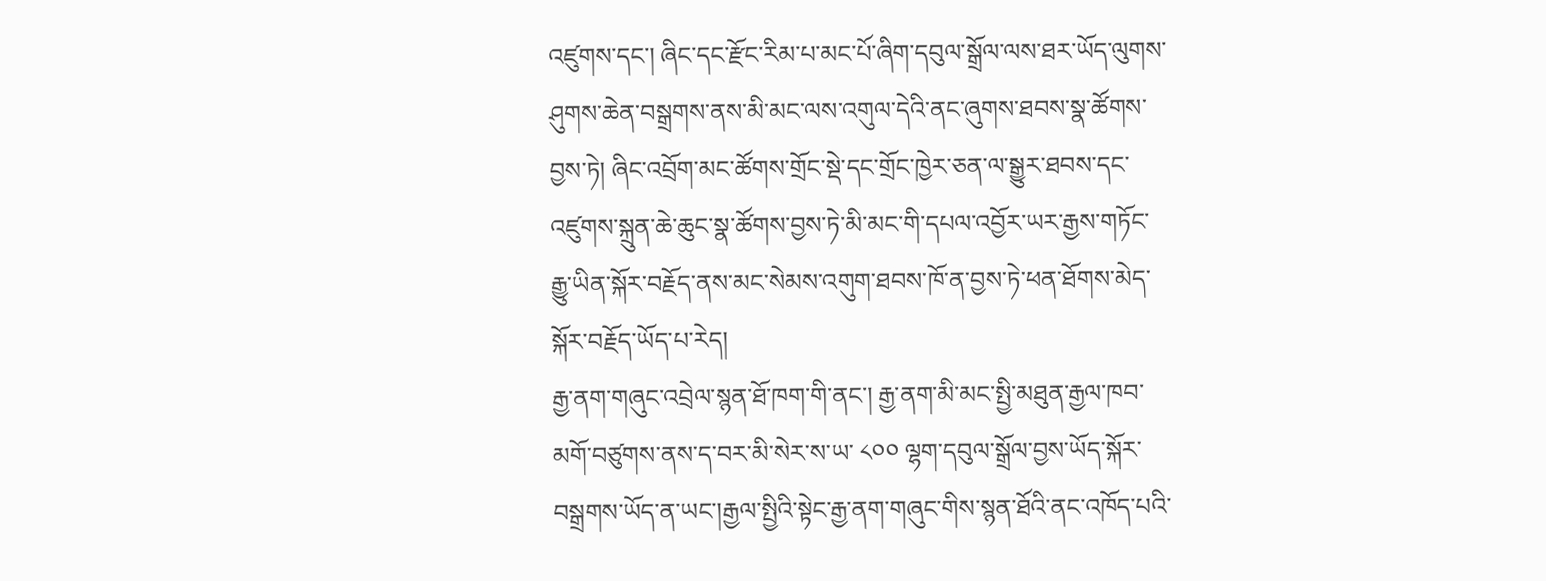འཛུགས་དང་། ཞིང་དང་རྫོང་རིམ་པ་མང་པོ་ཞིག་དབུལ་སྒྲོལ་ལས་ཐར་ཡོད་ལུགས་ཤུགས་ཆེན་བསྒྲགས་ནས་མི་མང་ལས་འགུལ་དེའི་ནང་ཞུགས་ཐབས་སྣ་ཚོགས་བྱས་ཏེ། ཞིང་འབྲོག་མང་ཚོགས་གྲོང་སྡེ་དང་གྲོང་ཁྱེར་ཅན་ལ་སྒྱུར་ཐབས་དང་འཛུགས་སྐྲུན་ཆེ་ཆུང་སྣ་ཚོགས་བྱས་ཏེ་མི་མང་གི་དཔལ་འབྱོར་ཡར་རྒྱས་གཏོང་རྒྱུ་ཡིན་སྐོར་བརྗོད་ནས་མང་སེམས་འགུག་ཐབས་ཁོ་ན་བྱས་ཏེ་ཕན་ཐོགས་མེད་སྐོར་བརྗོད་ཡོད་པ་རེད།
རྒྱ་ནག་གཞུང་འབྲེལ་སྙན་ཐོ་ཁག་གི་ནང་། རྒྱ་ནག་མི་མང་སྤྱི་མཐུན་རྒྱལ་ཁབ་མགོ་བཙུགས་ནས་ད་བར་མི་སེར་ས་ཡ་ ༨༠༠ ལྷག་དབུལ་སྒྲོལ་བྱས་ཡོད་སྐོར་བསྒྲགས་ཡོད་ན་ཡང་།རྒྱལ་སྤྱིའི་སྟེང་རྒྱ་ནག་གཞུང་གིས་སྙན་ཐོའི་ནང་འཁོད་པའི་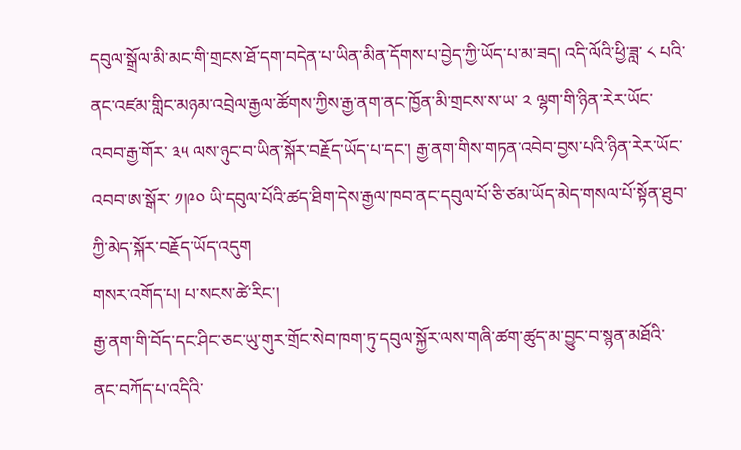དབུལ་སྒྲོལ་མི་མང་གི་གྲངས་ཐོ་དག་བདེན་པ་ཡིན་མིན་དོགས་པ་བྱེད་ཀྱི་ཡོད་པ་མ་ཟད། འདི་ལོའི་ཕྱི་ཟླ་ ༨ པའི་ནང་འཛམ་གླིང་མཉམ་འབྲེལ་རྒྱལ་ཚོགས་ཀྱིས་རྒྱ་ནག་ནང་ཁྱོན་མི་གྲངས་ས་ཡ་ ༢ ལྷག་གི་ཉིན་རེར་ཡོང་འབབ་རྒྱ་གོར་ ༣༥ ལས་ཉུང་བ་ཡིན་སྐོར་བརྗོད་ཡོད་པ་དང་། རྒྱ་ནག་གིས་གཏན་འབེབ་བྱས་པའི་ཉིན་རེར་ཡོང་འབབ་ཨ་སྒོར་ ༡།༩༠ ཡི་དབུལ་པོའི་ཚད་ཐིག་དེས་རྒྱལ་ཁབ་ནང་དབུལ་པོ་ཅི་ཙམ་ཡོད་མེད་གསལ་པོ་སྟོན་ཐུབ་ཀྱི་མེད་སྐོར་བརྗོད་ཡོད་འདུག
གསར་འགོད་པ། པ་སངས་ཚེ་རིང་།
རྒྱ་ནག་གི་བོད་དང་ཤིང་ཅང་ཡུ་གུར་གྲོང་སེབ་ཁག་ཏུ་དབུལ་སྐྱོར་ལས་གཞི་ཚག་ཚུད་མ་བྱུང་བ་སྙན་མཐོའི་ནང་བཀོད་པ་འདིའི་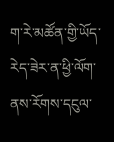ག་རེ་མཚོན་གྱི་ཡོད་རེད་ཟེར་ན་ཕྱི་ལོག་ནས་རོགས་དངུལ་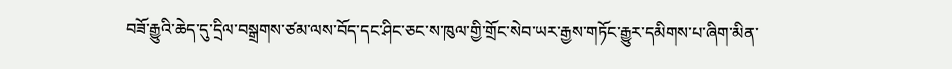བཟོ་རྒྱུའི་ཆེད་དུ་དྲིལ་བསྒྲགས་ཙམ་ལས་བོད་དང་ཤིང་ཅང་ས་ཁུལ་གྱི་གྲོང་སེབ་ཡར་རྒྱས་གཏོང་རྒྱུར་དམིགས་པ་ཞིག་མིན་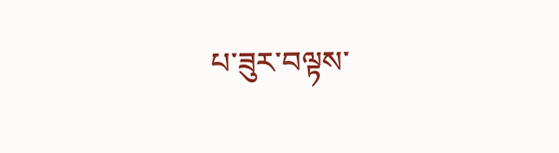པ་ཟུར་བལྟས་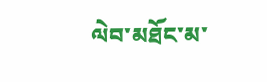ལེབ་མཐོང་མ་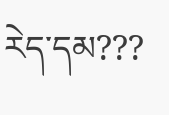རེད་དམ???